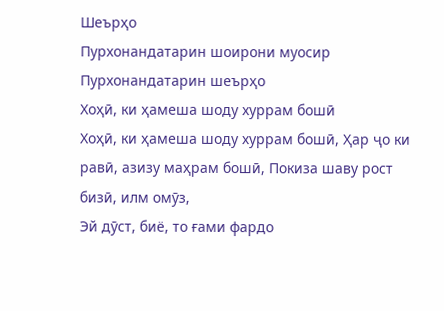Шеърҳо
Пурхонандатарин шоирони муосир
Пурхонандатарин шеърҳо
Хоҳӣ, ки ҳамеша шоду хуррам бошӣ
Хоҳӣ, ки ҳамеша шоду хуррам бошӣ, Ҳар ҷо ки равӣ, азизу маҳрам бошӣ, Покиза шаву рост бизӣ, илм омӯз,
Эй дӯст, биё, то ғами фардо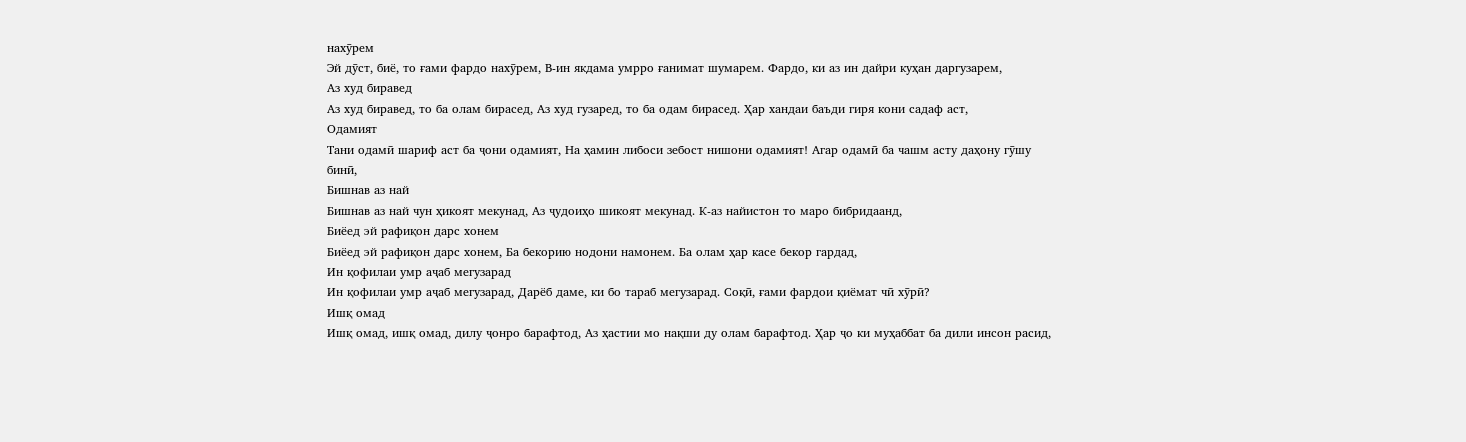нахӯрем
Эй дӯст, биё, то ғами фардо нахӯрем, В-ин якдама умрро ғанимат шумарем. Фардо, ки аз ин дайри куҳан даргузарем,
Аз худ биравед
Аз худ биравед, то ба олам бирасед, Аз худ гузаред, то ба одам бирасед. Ҳар хандаи баъди гиря кони садаф аст,
Одамият
Тани одамӣ шариф аст ба ҷони одамият, На ҳамин либоси зебост нишони одамият! Агар одамӣ ба чашм асту даҳону гӯшу бинӣ,
Бишнав аз най
Бишнав аз най чун ҳикоят мекунад, Аз ҷудоиҳо шикоят мекунад. К-аз найистон то маро бибридаанд,
Биёед эй рафиқон дарс хонем
Биёед эй рафиқон дарс хонем, Ба бекорию нодони намонем. Ба олам ҳар касе бекор гардад,
Ин қофилаи умр аҷаб мегузарад
Ин қофилаи умр аҷаб мегузарад, Дарёб даме, ки бо тараб мегузарад. Соқӣ, ғами фардои қиёмат чӣ хӯрӣ?
Ишқ омад
Ишқ омад, ишқ омад, дилу ҷонро барафтод, Аз ҳастии мо нақши ду олам барафтод. Ҳар ҷо ки муҳаббат ба дили инсон расид,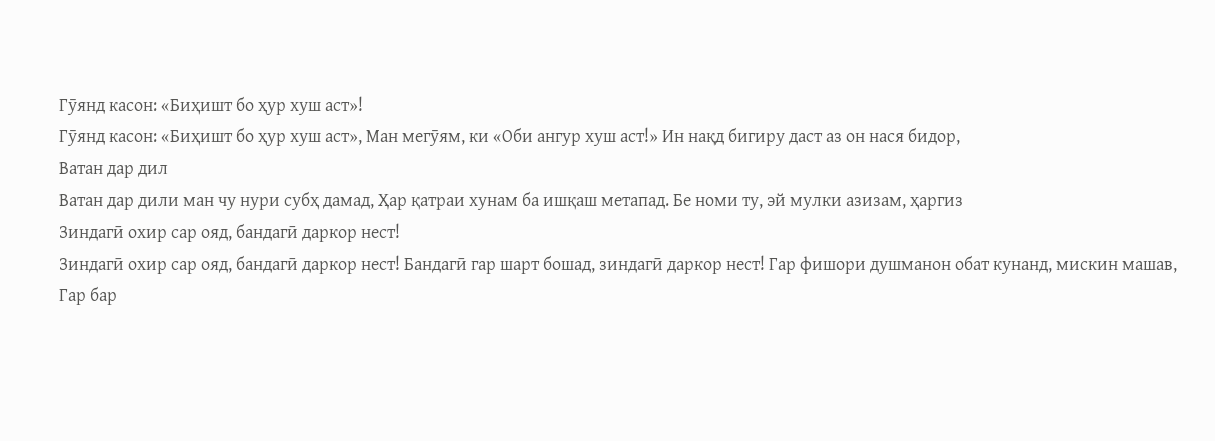Гӯянд касон: «Биҳишт бо ҳур хуш аст»!
Гӯянд касон: «Биҳишт бо ҳур хуш аст», Ман мегӯям, ки «Оби ангур хуш аст!» Ин нақд бигиру даст аз он нася бидор,
Ватан дар дил
Ватан дар дили ман чу нури субҳ дамад, Ҳар қатраи хунам ба ишқаш метапад. Бе номи ту, эй мулки азизам, ҳаргиз
Зиндагӣ охир сар ояд, бандагӣ даркор нест!
Зиндагӣ охир сар ояд, бандагӣ даркор нест! Бандагӣ гар шарт бошад, зиндагӣ даркор нест! Гар фишори душманон обат кунанд, мискин машав,
Гар бар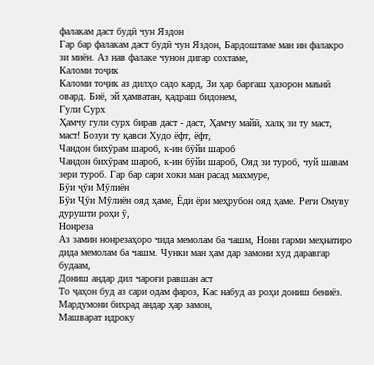фалакам даст будӣ чун Яздон
Гар бар фалакам даст будӣ чун Яздон, Бардоштаме ман ин фалакро зи миён. Аз нав фалаке чунон дигар сохтаме,
Каломи тоҷик
Каломи тоҷик аз дилҳо садо кард, Зи ҳар баргаш ҳазорон маънӣ овард. Биё, эй ҳамватан, қадраш бидонем,
Гули Сурх
Ҳамчу гули сурх бирав даст - даст, Ҳамчу майӣ, халқ зи ту маст, маст! Бозуи ту қавси Худо ёфт, ёфт,
Чандон бихӯрам шароб, к-ин бӯйи шароб
Чандон бихӯрам шароб, к-ин бӯйи шароб, Ояд зи туроб, чуй шавам зери туроб. Гар бар сари хоки ман расад махмуре,
Бӯи ҷӯи Мӯлиён
Бӯи Ҷӯи Мӯлиён ояд ҳаме, Ёди ёри меҳрубон ояд ҳаме. Реги Омуву дурушти роҳи ӯ,
Нонреза
Аз замин нонрезаҳоро чида мемолам ба чашм, Нони гарми меҳнатиро дида мемолам ба чашм. Чунки ман ҳам дар замони худ даравгар будаам,
Дониш андар дил чароғи равшан аст
То ҷаҳон буд аз сари одам фароз, Кас набуд аз роҳи дониш бениёз. Мардумони бихрад андар ҳар замон,
Машварат идроку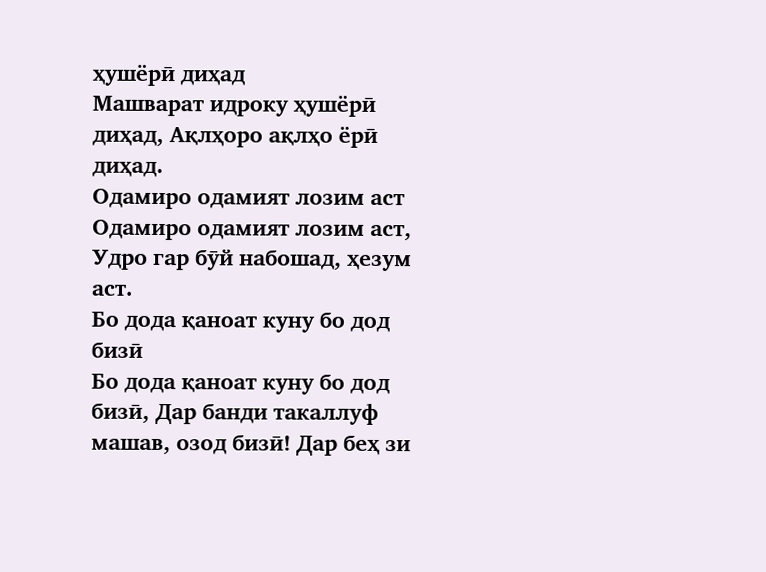ҳушёрӣ диҳад
Машварат идроку ҳушёрӣ диҳад, Ақлҳоро ақлҳо ёрӣ диҳад.
Одамиро одамият лозим аст
Одамиро одамият лозим аст, Удро гар бӯй набошад, ҳезум аст.
Бо дода қаноат куну бо дод бизӣ
Бо дода қаноат куну бо дод бизӣ, Дар банди такаллуф машав, озод бизӣ! Дар беҳ зи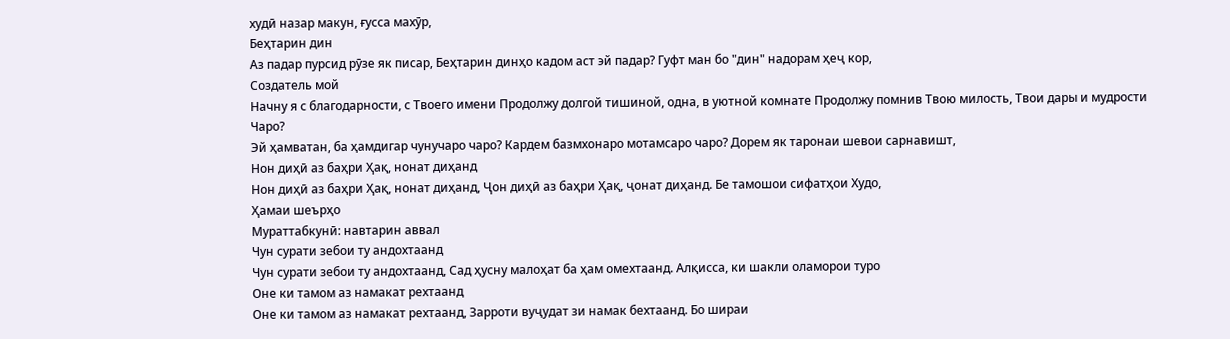худӣ назар макун, ғусса махӯр,
Беҳтарин дин
Аз падар пурсид рӯзе як писар, Беҳтарин динҳо кадом аст эй падар? Гуфт ман бо "дин" надорам ҳеҷ кор,
Создатель мой
Начну я с благодарности, с Твоего имени Продолжу долгой тишиной, одна, в уютной комнате Продолжу помнив Твою милость, Твои дары и мудрости
Чаро?
Эй ҳамватан, ба ҳамдигар чунучаро чаро? Кардем базмхонаро мотамсаро чаро? Дорем як таронаи шевои сарнавишт,
Нон диҳӣ аз баҳри Ҳақ, нонат диҳанд
Нон диҳӣ аз баҳри Ҳақ, нонат диҳанд, Ҷон диҳӣ аз баҳри Ҳақ, ҷонат диҳанд. Бе тамошои сифатҳои Худо,
Ҳамаи шеърҳо
Мураттабкунӣ: навтарин аввал
Чун сурати зебои ту андохтаанд
Чун сурати зебои ту андохтаанд, Сад ҳусну малоҳат ба ҳам омехтаанд. Алқисса, ки шакли оламорои туро
Оне ки тамом аз намакат рехтаанд
Оне ки тамом аз намакат рехтаанд, Зарроти вуҷудат зи намак бехтаанд. Бо шираи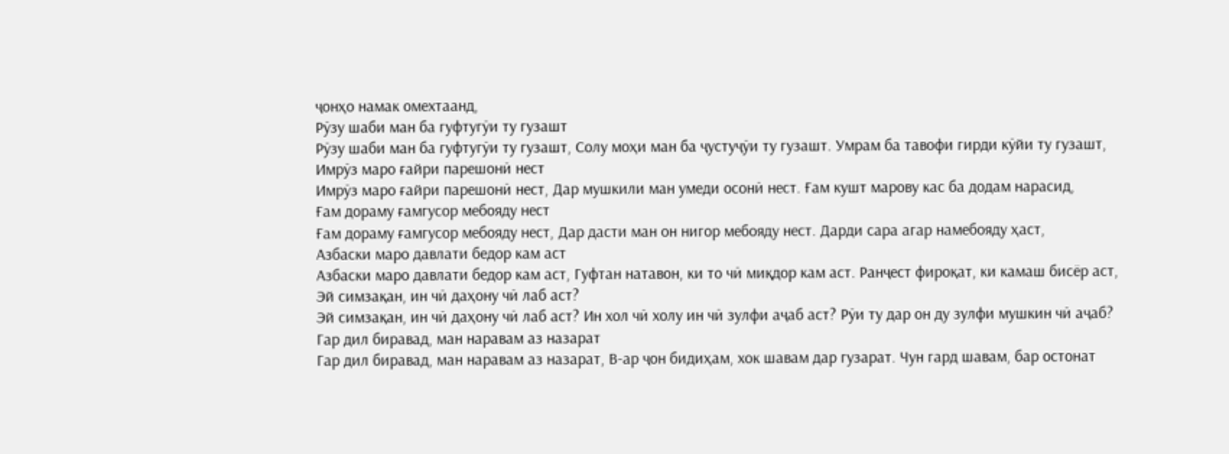ҷонҳо намак омехтаанд,
Рӯзу шаби ман ба гуфтугӯи ту гузашт
Рӯзу шаби ман ба гуфтугӯи ту гузашт, Солу моҳи ман ба ҷустуҷӯи ту гузашт. Умрам ба тавофи гирди кӯйи ту гузашт,
Имрӯз маро ғайри парешонӣ нест
Имрӯз маро ғайри парешонӣ нест, Дар мушкили ман умеди осонӣ нест. Ғам кушт марову кас ба додам нарасид,
Ғам дораму ғамгусор мебояду нест
Ғам дораму ғамгусор мебояду нест, Дар дасти ман он нигор мебояду нест. Дарди сара агар намебояду ҳаст,
Азбаски маро давлати бедор кам аст
Азбаски маро давлати бедор кам аст, Гуфтан натавон, ки то чӣ миқдор кам аст. Ранҷест фироқат, ки камаш бисёр аст,
Эй симзақан, ин чӣ даҳону чӣ лаб аст?
Эй симзақан, ин чӣ даҳону чӣ лаб аст? Ин хол чӣ холу ин чӣ зулфи аҷаб аст? Рӯи ту дар он ду зулфи мушкин чӣ аҷаб?
Гар дил биравад, ман наравам аз назарат
Гар дил биравад, ман наравам аз назарат, В-ар ҷон бидиҳам, хок шавам дар гузарат. Чун гард шавам, бар остонат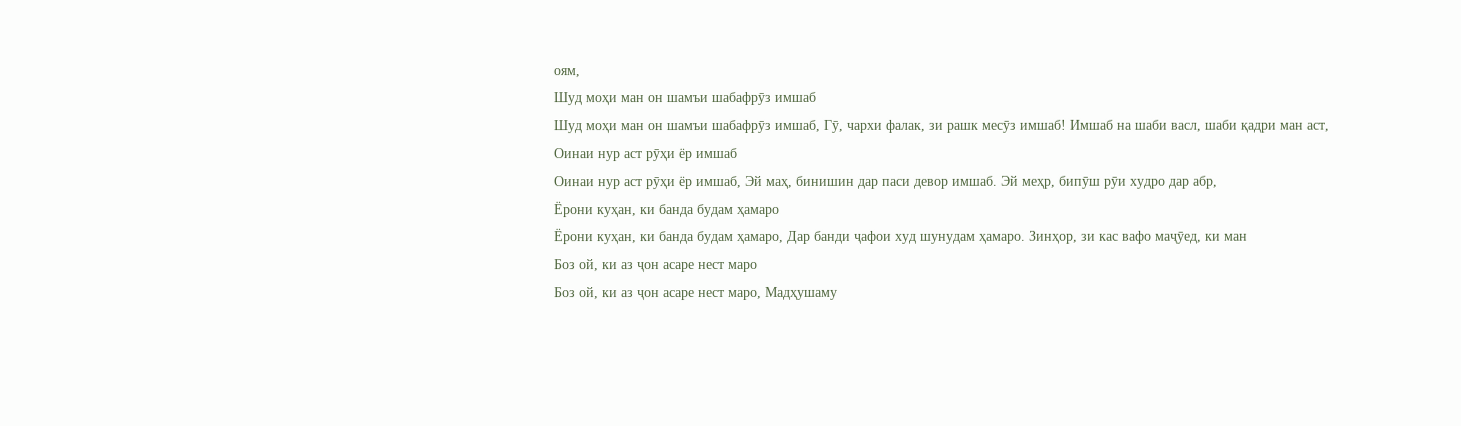оям,
Шуд моҳи ман он шамъи шабафрӯз имшаб
Шуд моҳи ман он шамъи шабафрӯз имшаб, Гӯ, чархи фалак, зи рашк месӯз имшаб! Имшаб на шаби васл, шаби қадри ман аст,
Оинаи нур аст рӯҳи ёр имшаб
Оинаи нур аст рӯҳи ёр имшаб, Эй маҳ, бинишин дар паси девор имшаб. Эй меҳр, бипӯш рӯи худро дар абр,
Ёрони куҳан, ки банда будам ҳамаро
Ёрони куҳан, ки банда будам ҳамаро, Дар банди ҷафои худ шунудам ҳамаро. Зинҳор, зи кас вафо маҷӯед, ки ман
Боз ой, ки аз ҷон асаре нест маро
Боз ой, ки аз ҷон асаре нест маро, Мадҳушаму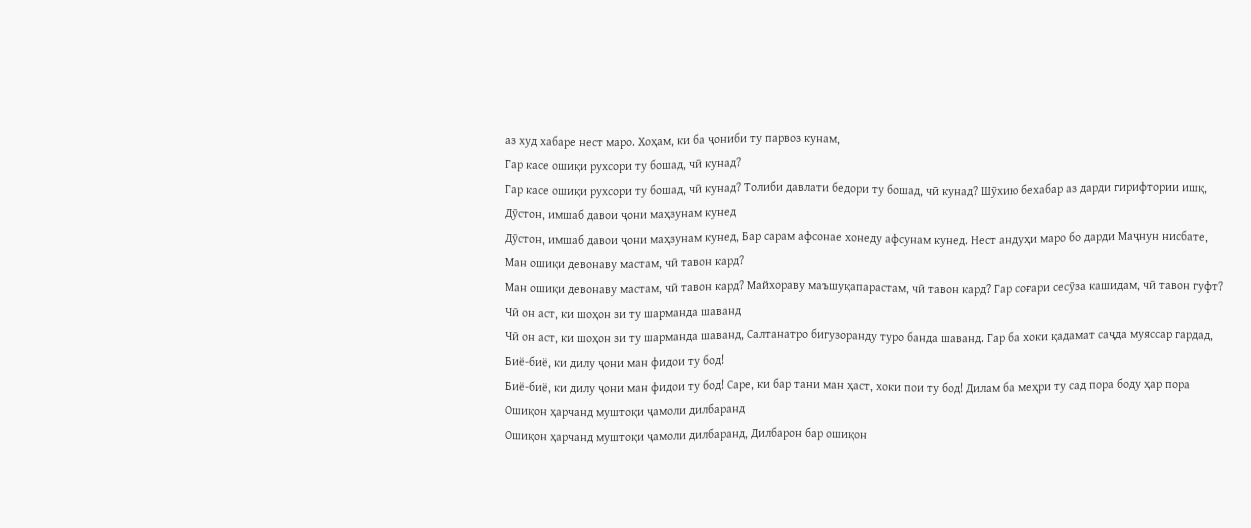аз худ хабаре нест маро. Хоҳам, ки ба ҷониби ту парвоз кунам,
Гар касе ошиқи рухсори ту бошад, чӣ кунад?
Гар касе ошиқи рухсори ту бошад, чӣ кунад? Толиби давлати бедори ту бошад, чӣ кунад? Шӯхию бехабар аз дарди гирифтории ишқ,
Дӯстон, имшаб давои ҷони маҳзунам кунед
Дӯстон, имшаб давои ҷони маҳзунам кунед, Бар сарам афсонае хонеду афсунам кунед. Нест андуҳи маро бо дарди Маҷнун нисбате,
Ман ошиқи девонаву мастам, чӣ тавон кард?
Ман ошиқи девонаву мастам, чӣ тавон кард? Майхораву маъшуқапарастам, чӣ тавон кард? Гар соғари сесӯза кашидам, чӣ тавон гуфт?
Чӣ он аст, ки шоҳон зи ту шарманда шаванд
Чӣ он аст, ки шоҳон зи ту шарманда шаванд, Салтанатро бигузоранду туро банда шаванд. Гар ба хоки қадамат саҷда муяссар гардад,
Биё-биё, ки дилу ҷони ман фидои ту бод!
Биё-биё, ки дилу ҷони ман фидои ту бод! Саре, ки бар тани ман ҳаст, хоки пои ту бод! Дилам ба меҳри ту сад пора боду ҳар пора
Ошиқон ҳарчанд муштоқи ҷамоли дилбаранд
Ошиқон ҳарчанд муштоқи ҷамоли дилбаранд, Дилбарон бар ошиқон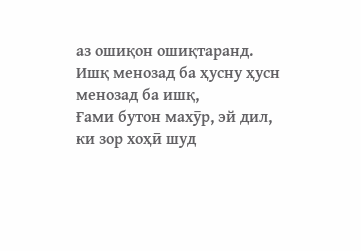аз ошиқон ошиқтаранд. Ишқ менозад ба ҳусну ҳусн менозад ба ишқ,
Ғами бутон махӯр, эй дил, ки зор хоҳӣ шуд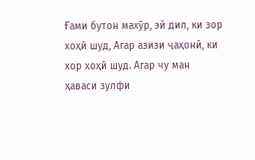Ғами бутон махӯр, эй дил, ки зор хоҳӣ шуд, Агар азизи ҷаҳонӣ, ки хор хоҳӣ шуд. Агар чу ман ҳаваси зулфи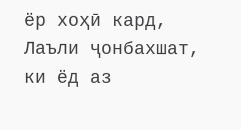ёр хоҳӣ кард,
Лаъли ҷонбахшат, ки ёд аз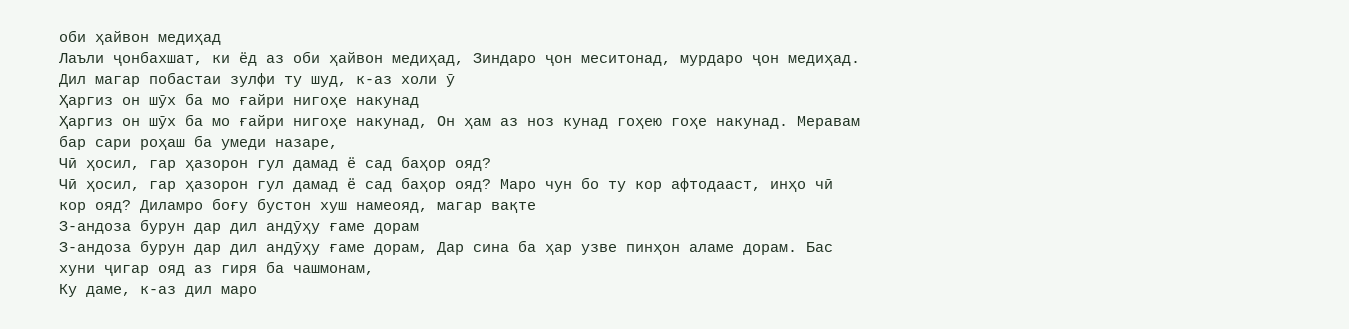оби ҳайвон медиҳад
Лаъли ҷонбахшат, ки ёд аз оби ҳайвон медиҳад, Зиндаро ҷон меситонад, мурдаро ҷон медиҳад. Дил магар побастаи зулфи ту шуд, к-аз холи ӯ
Ҳаргиз он шӯх ба мо ғайри нигоҳе накунад
Ҳаргиз он шӯх ба мо ғайри нигоҳе накунад, Он ҳам аз ноз кунад гоҳею гоҳе накунад. Меравам бар сари роҳаш ба умеди назаре,
Чӣ ҳосил, гар ҳазорон гул дамад ё сад баҳор ояд?
Чӣ ҳосил, гар ҳазорон гул дамад ё сад баҳор ояд? Маро чун бо ту кор афтодааст, инҳо чӣ кор ояд? Диламро боғу бустон хуш намеояд, магар вақте
З-андоза бурун дар дил андӯҳу ғаме дорам
З-андоза бурун дар дил андӯҳу ғаме дорам, Дар сина ба ҳар узве пинҳон аламе дорам. Бас хуни ҷигар ояд аз гиря ба чашмонам,
Ку даме, к-аз дил маро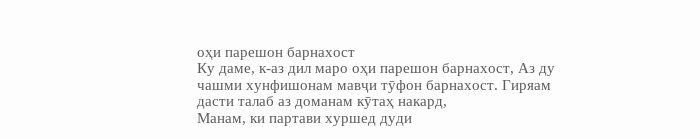оҳи парешон барнахост
Ку даме, к-аз дил маро оҳи парешон барнахост, Аз ду чашми хунфишонам мавҷи тӯфон барнахост. Гиряам дасти талаб аз доманам кӯтаҳ накард,
Манам, ки партави хуршед дуди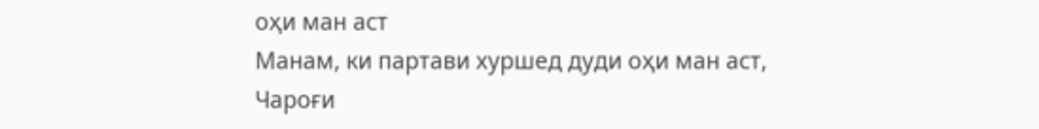оҳи ман аст
Манам, ки партави хуршед дуди оҳи ман аст, Чароғи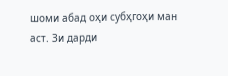шоми абад оҳи субҳгоҳи ман аст. Зи дарди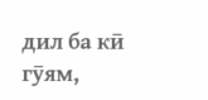дил ба кӣ гӯям,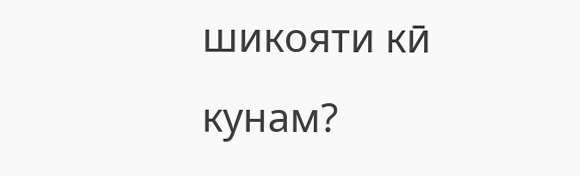шикояти кӣ кунам?